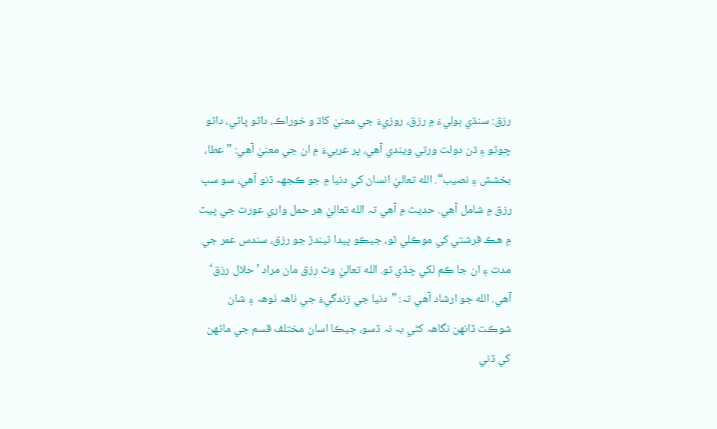رزق: سنڌي ٻوليءَ ۾ رزق، روزيءَ جي معنيٰ کاڌ و خوراڪ، داڻو پاڻي، داڻو چوڻو ۽ ڌن دولت ورتي ويندي آهي، پر عربيءَ ۾ ان جي معنيٰ آهي: ”عطا، بخشش ۽ نصيب“. الله تعاليٰ انسان کي دنيا ۾ جو ڪجهہ ڏنو آهي، سو سڀ رزق ۾ شامل آهي. حديث ۾ آهي تہ الله تعاليٰ هر حمل واري عورت جي پيٽ ۾ هڪ فرشتي کي موڪلي ٿو، جيڪو پيدا ٿيندڙ جو رزق، سندس عمر جي مدت ۽ ان جا ڪم لکي ڇڏي ٿو. الله تعاليٰ وٽ رزق مان مراد ’حلال رزق‘ آهي. الله جو ارشاد آهي تہ: ”دنيا جي زندگيءَ جي ٺاھہ ٺوھہ ۽ شان شوڪت ڏانهن نگاھہ کڻي بہ نہ ڏسو، جيڪا اسان مختلف قسم جي ماڻهن کي ڏني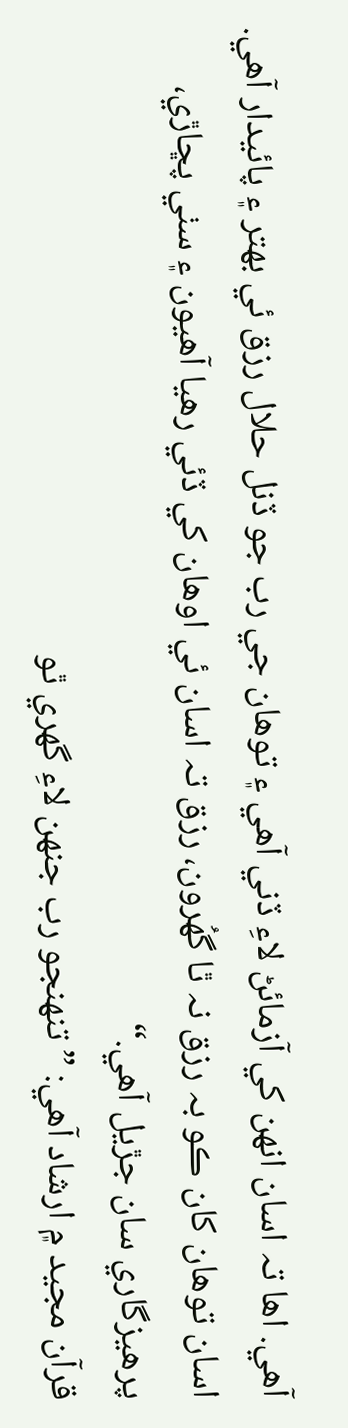آهي. اها تہ اسان انهن کي آزمائڻ لاءِ ڏني آهي ۽ توهان جي رب جو ڏنل حلال رزق ئي بهتر ۽ پائيدار آهي. اسان توهان کان ڪو بہ رزق نہ ٿا گهُرون، رزق تہ اسان ئي اوهان کي ڏئي رهيا آهيون ۽ سٺي پڇاڙي، پرهيزگاري سان جڙيل آهي.“
قرآن مجيد ۾ ارشاد آهي: ”تنهنجو رب جنهن لاءِ گهري ٿو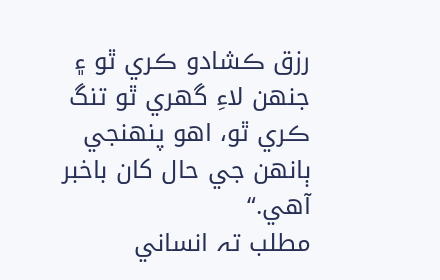رزق ڪشادو ڪري ٿو ۽ جنهن لاءِ گهري ٿو تنگ ڪري ٿو، اهو پنھنجي ٻانهن جي حال کان باخبر آهي.“
مطلب تہ انساني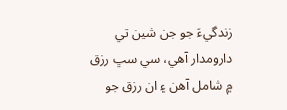زندگيءَ جو جن شين تي دارومدار آهي، سي سڀ رزق ۾ شامل آهن ۽ ان رزق جو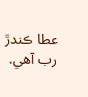عطا ڪندڙ رب آهي.